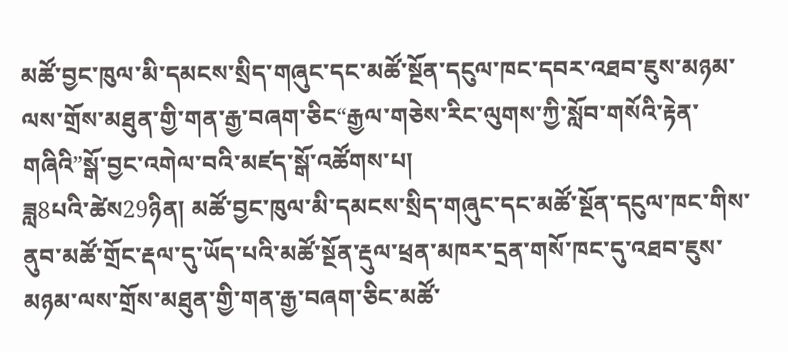མཚོ་བྱང་ཁུལ་མི་དམངས་སྲིད་གཞུང་དང་མཚོ་སྔོན་དངུལ་ཁང་དབར་འཐབ་ཇུས་མཉམ་ལས་གྲོས་མཐུན་གྱི་གན་རྒྱ་བཞག་ཅིང“རྒྱལ་གཅེས་རིང་ལུགས་ཀྱི་སློབ་གསོའི་རྟེན་གཞིའི”སྒོ་བྱང་འགེལ་བའི་མཛད་སྒོ་འཚོགས་པ།
ཟླ8པའི་ཚེས29ཉིན། མཚོ་བྱང་ཁུལ་མི་དམངས་སྲིད་གཞུང་དང་མཚོ་སྔོན་དངུལ་ཁང་གིས་ནུབ་མཚོ་གྲོང་རྡལ་དུ་ཡོད་པའི་མཚོ་སྔོན་རྡུལ་ཕྲན་མཁར་དྲན་གསོ་ཁང་དུ་འཐབ་ཇུས་མཉམ་ལས་གྲོས་མཐུན་གྱི་གན་རྒྱ་བཞག་ཅིང་མཚོ་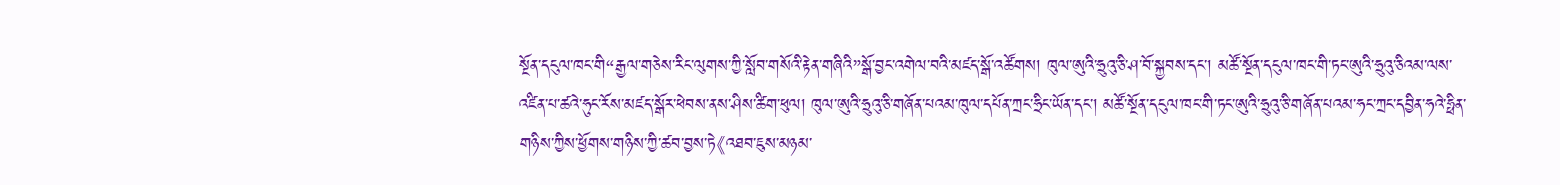སྔོན་དངུལ་ཁང་གི“རྒྱལ་གཅེས་རིང་ལུགས་ཀྱི་སློབ་གསོའི་རྟེན་གཞིའི”སྒོ་བྱང་འགེལ་བའི་མཛད་སྒོ་འཚོགས། ཁུལ་ཨུའི་ཧྲུའུ་ཅི་ཤ་བོ་སྐྱབས་དང་། མཚོ་སྔོན་དངུལ་ཁང་གི་ཏང་ཨུའི་ཧྲུའུ་ཅིའམ་ལས་འཛིན་པ་ཚའེ་ཧུང་རོས་མཛད་སྒོར་ཕེབས་ནས་ཤིས་ཚིག་ཕུལ། ཁུལ་ཨུའི་ཧྲུའུ་ཅི་གཞོན་པའམ་ཁུལ་དཔོན་ཀྲང་ཧྲིང་ཡོན་དང་། མཚོ་སྔོན་དངུལ་ཁང་གི་ཏང་ཨུའི་ཧྲུའུ་ཅི་གཞོན་པའམ་ཧང་ཀྲང་དབྱིན་ཧའེ་ཧྥིན་གཉིས་ཀྱིས་ཕྱོགས་གཉིས་ཀྱི་ཚབ་བྱས་ཏེ《འཐབ་ཇུས་མཉམ་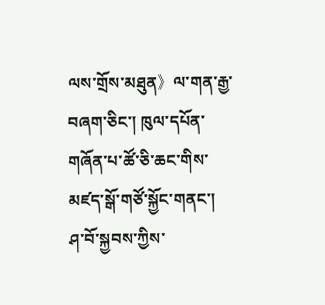ལས་གྲོས་མཐུན》ལ་གན་རྒྱ་བཞག་ཅིང་། ཁུལ་དཔོན་གཞོན་པ་ཚོ་ཅི་ཆང་གིས་མཛད་སྒོ་གཙོ་སྐྱོང་གནང་།
ཤ་བོ་སྐྱབས་ཀྱིས་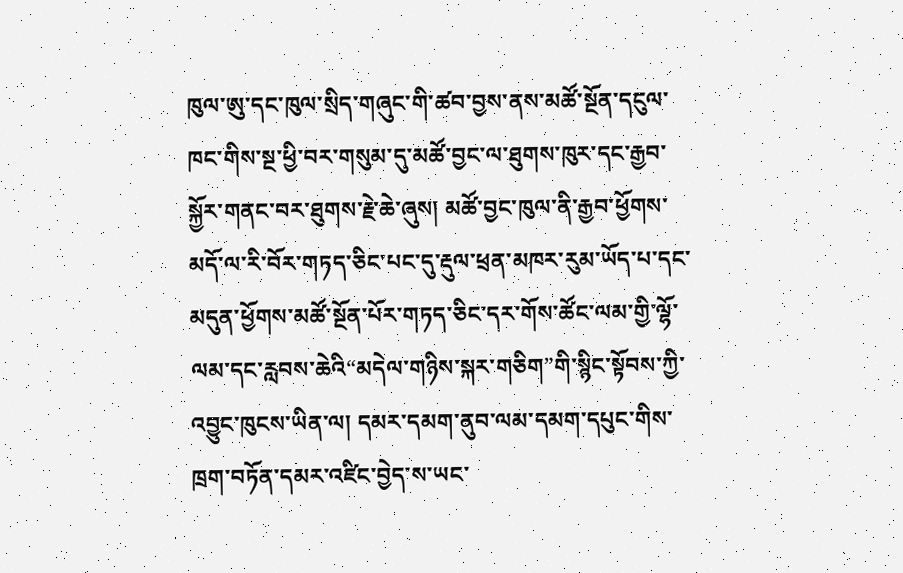ཁུལ་ཨུ་དང་ཁུལ་སྲིད་གཞུང་གི་ཚབ་བྱས་ནས་མཚོ་སྔོན་དངུལ་ཁང་གིས་སྔ་ཕྱི་བར་གསུམ་དུ་མཚོ་བྱང་ལ་ཐུགས་ཁུར་དང་རྒྱབ་སྐྱོར་གནང་བར་ཐུགས་རྗེ་ཆེ་ཞུས། མཚོ་བྱང་ཁུལ་ནི་རྒྱབ་ཕྱོགས་མདོ་ལ་རི་བོར་གཏད་ཅིང་པང་དུ་རྡུལ་ཕྲན་མཁར་རུམ་ཡོད་པ་དང་མདུན་ཕྱོགས་མཚོ་སྔོན་པོར་གཏད་ཅིང་དར་གོས་ཚོང་ལམ་གྱི་ལྷོ་ལམ་དང་རླབས་ཆེའི“མདེལ་གཉིས་སྐར་གཅིག”གི་སྙིང་སྟོབས་ཀྱི་འབྱུང་ཁུངས་ཡིན་ལ། དམར་དམག་ནུབ་ལམ་དམག་དཔུང་གིས་ཁྲག་བཏོན་དམར་འཛིང་བྱེད་ས་ཡང་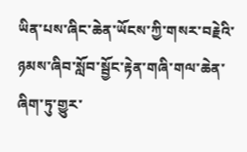ཡིན་པས་ཞིང་ཆེན་ཡོངས་ཀྱི་གསར་བརྗེའི་ཉམས་ཞིབ་སློབ་སྦྱོང་རྟེན་གཞི་གལ་ཆེན་ཞིག་ཏུ་གྱུར་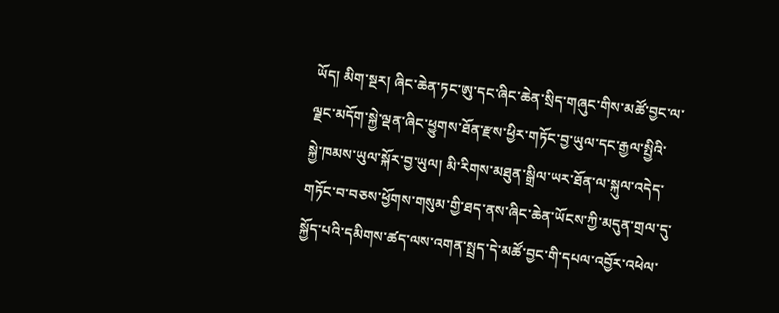ཡོད། མིག་སྔར། ཞིང་ཆེན་ཏང་ཨུ་དང་ཞིང་ཆེན་སྲིད་གཞུང་གིས་མཚོ་བྱང་ལ་ལྗང་མདོག་སྐྱེ་ལྡན་ཞིང་ཕྱུགས་ཐོན་རྫས་ཕྱིར་གཏོང་བྱ་ཡུལ་དང་རྒྱལ་སྤྱིའི་སྐྱེ་ཁམས་ཡུལ་སྐོར་བྱ་ཡུལ། མི་རིགས་མཐུན་སྒྲིལ་ཡར་ཐོན་ལ་སྐུལ་འདེད་གཏོང་བ་བཅས་ཕྱོགས་གསུམ་གྱི་ཐད་ནས་ཞིང་ཆེན་ཡོངས་ཀྱི་མདུན་གྲལ་དུ་སྐྱོད་པའི་དམིགས་ཚད་ལས་འགན་སྤྲད་དེ་མཚོ་བྱང་གི་དཔལ་འབྱོར་འཕེལ་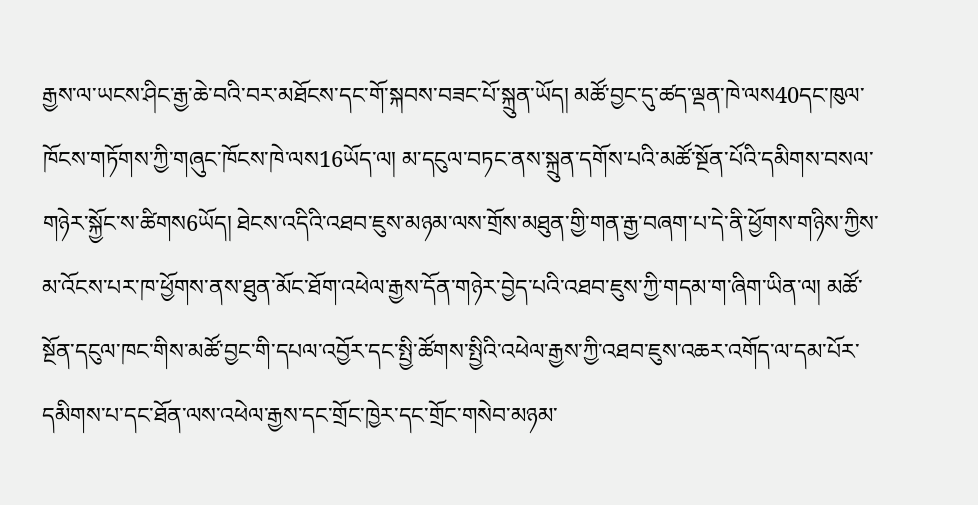རྒྱས་ལ་ཡངས་ཤིང་རྒྱ་ཆེ་བའི་བར་མཐོངས་དང་གོ་སྐབས་བཟང་པོ་སྐྲུན་ཡོད། མཚོ་བྱང་དུ་ཚད་ལྡན་ཁེ་ལས40དང་ཁུལ་ཁོངས་གཏོགས་ཀྱི་གཞུང་ཁོངས་ཁེ་ལས16ཡོད་ལ། མ་དངུལ་བཏང་ནས་སྐྲུན་དགོས་པའི་མཚོ་སྔོན་པོའི་དམིགས་བསལ་གཉེར་སྐྱོང་ས་ཚིགས6ཡོད། ཐེངས་འདིའི་འཐབ་ཇུས་མཉམ་ལས་གྲོས་མཐུན་གྱི་གན་རྒྱ་བཞག་པ་དེ་ནི་ཕྱོགས་གཉིས་ཀྱིས་མ་འོངས་པར་ཁ་ཕྱོགས་ནས་ཐུན་མོང་ཐོག་འཕེལ་རྒྱས་དོན་གཉེར་བྱེད་པའི་འཐབ་ཇུས་ཀྱི་གདམ་ག་ཞིག་ཡིན་ལ། མཚོ་སྔོན་དངུལ་ཁང་གིས་མཚོ་བྱང་གི་དཔལ་འབྱོར་དང་སྤྱི་ཚོགས་སྤྱིའི་འཕེལ་རྒྱས་ཀྱི་འཐབ་ཇུས་འཆར་འགོད་ལ་དམ་པོར་དམིགས་པ་དང་ཐོན་ལས་འཕེལ་རྒྱས་དང་གྲོང་ཁྱེར་དང་གྲོང་གསེབ་མཉམ་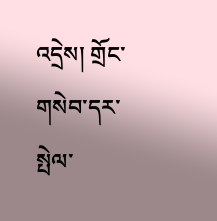འདྲེས། གྲོང་གསེབ་དར་སྤེལ་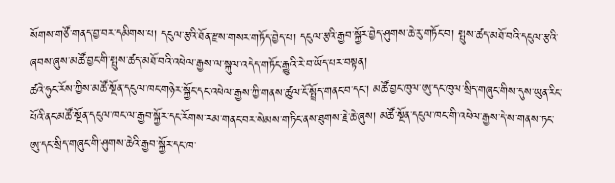སོགས་གཙོ་གནད་བྱ་བར་དམིགས་པ། དངུལ་རྩའི་ཐོན་རྫས་གསར་གཏོད་བྱེད་པ། དངུལ་རྩའི་རྒྱབ་སྐྱོར་བྱེད་ཤུགས་ཆེ་རུ་གཏོང་བ། སྤུས་ཚད་མཐོ་བའི་དངུལ་རྩའི་ཞབས་ཞུས་མཚོ་བྱང་གི་སྤུས་ཚད་མཐོ་བའི་འཕེལ་རྒྱས་ལ་སྐུལ་འདེད་གཏོང་རྒྱུའི་རེ་བ་ཡོད་པར་བསྟན།
ཚའེ་ཧུང་རོས་ཀྱིས་མཚོ་སྔོན་དངུལ་ཁང་གཉེར་སྐྱོང་དང་འཕེལ་རྒྱས་ཀྱི་གནས་ཚུལ་ངོ་སྤྲོད་གནང་བ་དང་། མཚོ་བྱང་ཁུལ་ཨུ་དང་ཁུལ་སྲིད་གཞུང་གིས་དུས་ཡུན་རིང་པོའི་ནང་མཚོ་སྔོན་དངུལ་ཁང་ལ་རྒྱབ་སྐྱོར་དང་རོགས་རམ་གནང་བར་སེམས་གཏིང་ནས་ཐུགས་རྗེ་ཆེ་ཞུས། མཚོ་སྔོན་དངུལ་ཁང་གི་འཕེལ་རྒྱས་དེ་ས་གནས་ཏང་ཨུ་དང་སྲིད་གཞུང་གི་ཤུགས་ཆེའི་རྒྱབ་སྐྱོར་དང་ཁ་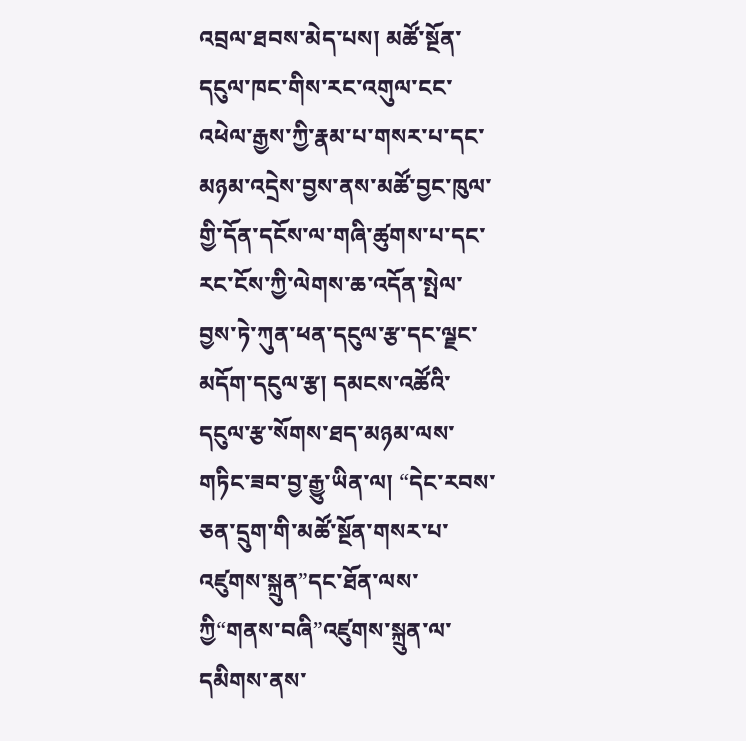འབྲལ་ཐབས་མེད་པས། མཚོ་སྔོན་དངུལ་ཁང་གིས་རང་འགུལ་ངང་འཕེལ་རྒྱས་ཀྱི་རྣམ་པ་གསར་པ་དང་མཉམ་འདྲེས་བྱས་ནས་མཚོ་བྱང་ཁུལ་གྱི་དོན་དངོས་ལ་གཞི་ཚུགས་པ་དང་རང་ངོས་ཀྱི་ལེགས་ཆ་འདོན་སྤེལ་བྱས་ཏེ་ཀུན་ཕན་དངུལ་རྩ་དང་ལྗང་མདོག་དངུལ་རྩ། དམངས་འཚོའི་དངུལ་རྩ་སོགས་ཐད་མཉམ་ལས་གཏིང་ཟབ་བྱ་རྒྱུ་ཡིན་ལ། “དེང་རབས་ཅན་དྲུག་གི་མཚོ་སྔོན་གསར་པ་འཛུགས་སྐྲུན”དང་ཐོན་ལས་ཀྱི“གནས་བཞི”འཛུགས་སྐྲུན་ལ་དམིགས་ནས་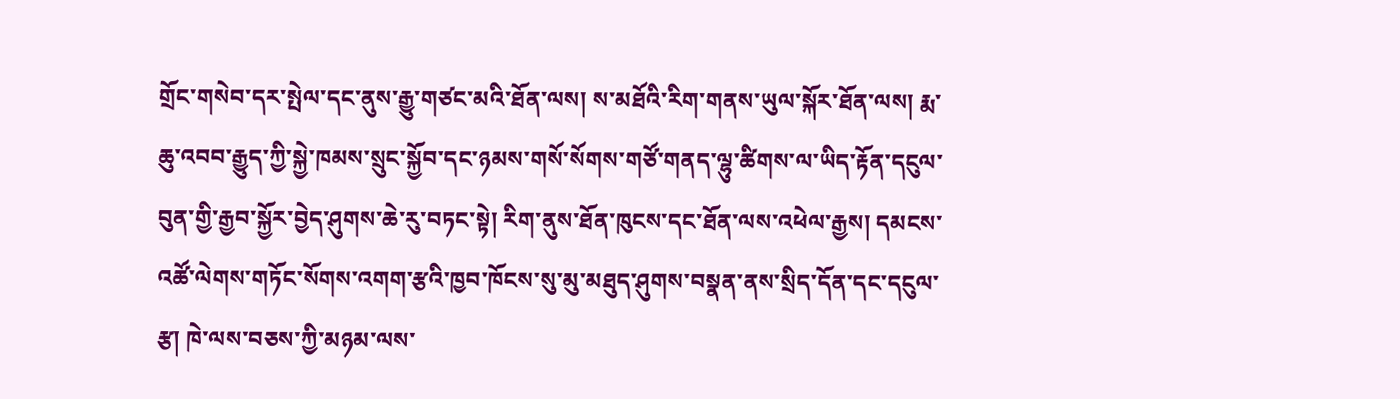གྲོང་གསེབ་དར་སྤེལ་དང་ནུས་རྒྱུ་གཙང་མའི་ཐོན་ལས། ས་མཐོའི་རིག་གནས་ཡུལ་སྐོར་ཐོན་ལས། རྨ་ཆུ་འབབ་རྒྱུད་ཀྱི་སྐྱེ་ཁམས་སྲུང་སྐྱོབ་དང་ཉམས་གསོ་སོགས་གཙོ་གནད་ལྷུ་ཚིགས་ལ་ཡིད་རྟོན་དངུལ་བུན་གྱི་རྒྱབ་སྐྱོར་བྱེད་ཤུགས་ཆེ་རུ་བཏང་སྟེ། རིག་ནུས་ཐོན་ཁུངས་དང་ཐོན་ལས་འཕེལ་རྒྱས། དམངས་འཚོ་ལེགས་གཏོང་སོགས་འགག་རྩའི་ཁྱབ་ཁོངས་སུ་མུ་མཐུད་ཤུགས་བསྣན་ནས་སྲིད་དོན་དང་དངུལ་རྩ། ཁེ་ལས་བཅས་ཀྱི་མཉམ་ལས་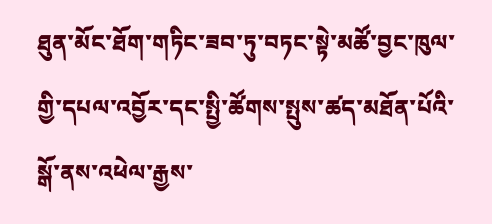ཐུན་མོང་ཐོག་གཏིང་ཟབ་ཏུ་བཏང་སྟེ་མཚོ་བྱང་ཁུལ་གྱི་དཔལ་འབྱོར་དང་སྤྱི་ཚོགས་སྤུས་ཚད་མཐོན་པོའི་སྒོ་ནས་འཕེལ་རྒྱས་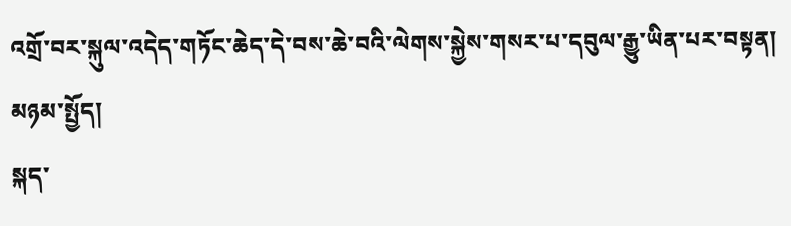འགྲོ་བར་སྐུལ་འདེད་གཏོང་ཆེད་དེ་བས་ཆེ་བའི་ལེགས་སྐྱེས་གསར་པ་དབུལ་རྒྱུ་ཡིན་པར་བསྟན།
མཉམ་སྤྱོད།
སྐད་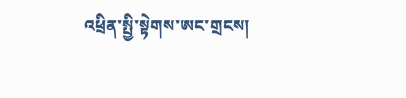འཕྲིན་སྤྱི་སྟེགས་ཨང་གྲངས།